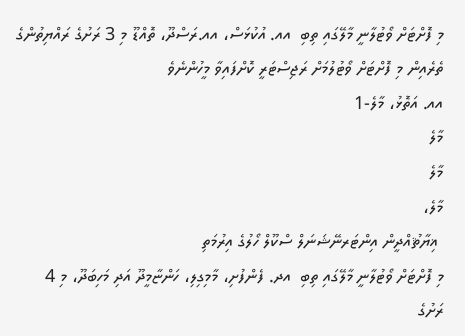މި ފޮށްޓަށް ވޯޓުލާނީ މާލޭގައި ތިބި  އއ. އުކުޅަސް، އއ.ރަސްދޫ، ތޮއްޑޫ މި 3 ރަށުގެ ރައްޔިތުންގެ ތެރެއިން މި ފޮށްޓަށް ވޯޓުލުމަށް ރަޖިސްޓަރީ ކޮށްފައިވާ މީހުންނެވެ
އއ. އަތޮޅު، މާލެ-1
މާލެ
މާލެ
މާލެ،
 ޣިޔާޘުއްދީން އިންޓަރނޭޝަނަލް ސްކޫލް ހޯލުގެ އިރުމަތި
މި ފޮށްޓަށް ވޯޓުލާނީ މާލޭގައި ތިބި  އދ. ފެންފުށި، މާމިގިލި، ހަންޏާމީދޫ އަދި މަހިބަދޫ، މި 4 ރަށުގެ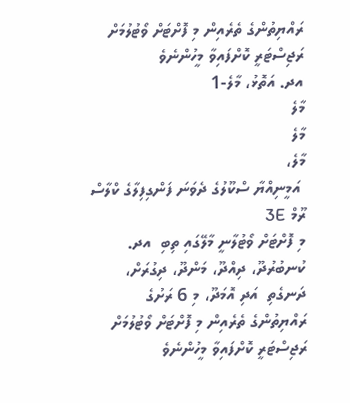ރައްޔިތުންގެ ތެރެއިން މި ފޮށްޓަށް ވޯޓުލުމަށް ރަޖިސްޓަރީ ކޮށްފައިވާ މީހުންނެވެ
އދ. އަތޮޅު، މާލެ-1
މާލެ
މާލެ
މާލެ،
 އަމީނިއްޔާ ސްކޫލުގެ ދެވަނަ ފަންގިފިލާގެ ކްލާސް ރޫމް 3E
މި ފޮށްޓަށް ވޯޓުލާނީ މާލޭގައި ތިބި  އދ. ކުނބުރުދޫ، ދިއްދޫ، މަންދޫ، ދިގުރަށް، ދަނގެތި  އަދި އޮމަދޫ، މި 6 ރަށުގެ ރައްޔިތުންގެ ތެރެއިން މި ފޮށްޓަށް ވޯޓުލުމަށް ރަޖިސްޓަރީ ކޮށްފައިވާ މީހުންނެވެ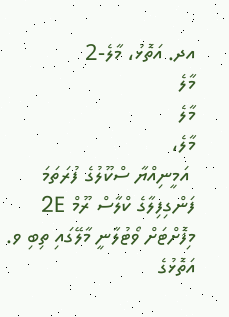އދ. އަތޮޅު، މާލެ-2
މާލެ
މާލެ
މާލެ،
 އަމީނިއްޔާ ސްކޫލުގެ ފުރަތަމަ ފަންގިފިލާގެ ކްލާސް ރޫމް 2E
މިފޮށްޓަށް ވޯޓުލާނީ މާލޭގައި ތިބި ވ. އަތޮޅުގެ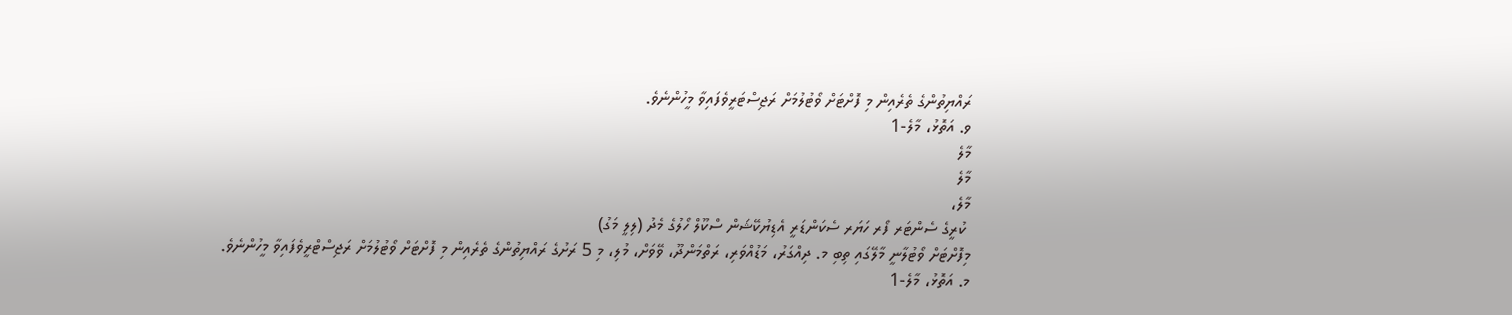ރައްޔިތުންގެ ތެރެއިން މި ފޮށްޓަށް ވޯޓުލުމަށް ރަޖިސްޓަރީވެފައިވާ މީހުންނެވެ.
ވ. އަތޮޅު، މާލެ-1
މާލެ
މާލެ
މާލެ،
 ކުރީގެ ސެންޓަރ ފޯރ ހަޔަރ ސެކަންޑަރީ އެޑިޔުކޭޝަން ސްކޫލް ހޯލުގެ މެދު (ލިލީ މަގު)
މިފޮށްޓަށް ވޯޓުލާނީ މާލޭގައި ތިބި މ. ދިއްގަރު، މަޑުއްވަރި، ރަތްމަންދޫ، ވޭވަށް، މުލި، މި 5 ރަށުގެ ރައްޔިތުންގެ ތެރެއިން މި ފޮށްޓަށް ވޯޓުލުމަށް ރަޖިސްޓްރީވެފައިވާ މީހުންނެވެ.
މ. އަތޮޅު، މާލެ-1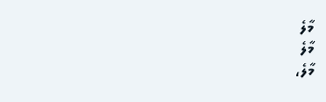މާލެ
މާލެ
މާލެ،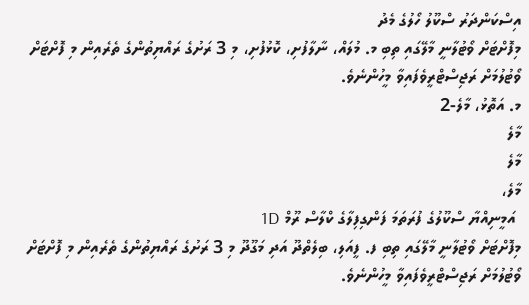އިސްކަންދަރު ސްކޫލު ހޯލުގެ މެދު
މިފޮށްޓަށް ވޯޓުލާނީ މާލޭގައި ތިބި މ. މުލައް، ނާލާފުށި، ކޮޅުފުށި، މި 3 ރަށުގެ ރައްޔިތުންގެ ތެރެއިން މި ފޮށްޓަށް ވޯޓުލުމަށް ރަޖިސްޓްރީވެފައިވާ މީހުންނެވެ.
މ. އަތޮޅު، މާލެ-2
މާލެ
މާލެ
މާލެ،
 އަމީނިއްޔާ ސްކޫލުގެ ފުރަތަމަ ފަންގިފިލާގެ ކްލާސް ރޫމް 1D
މިފޮށްޓަށް ވޯޓުލާނީ މާލޭގައި ތިބި ފ. ފީއަލި، ބިލެތްދޫ އަދި މަގޫދޫ މި 3 ރަށުގެ ރައްޔިތުންގެ ތެރެއިން މި ފޮށްޓަށް ވޯޓުލުމަށް ރަޖިސްޓްރީވެފައިވާ މީހުންނެވެ.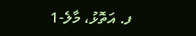ފ. އަތޮޅު، މާލެ-1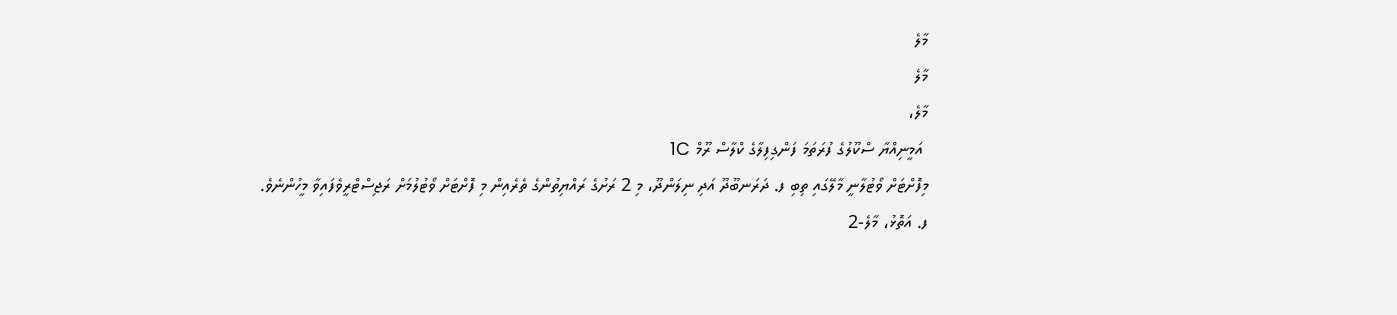މާލެ
މާލެ
މާލެ،
 އަމީނިއްޔާ ސްކޫލުގެ ފުރަތަމަ ފަންގިފިލާގެ ކްލާސް ރޫމް 1C
މިފޮށްޓަށް ވޯޓުލާނީ މާލޭގައި ތިބި ފ. ދަރަނބޫދޫ އަދި ނިލަންދޫ، މި 2 ރަށުގެ ރައްޔިތުންގެ ތެރެއިން މި ފޮށްޓަށް ވޯޓުލުމަށް ރަޖިސްޓްރީވެފައިވާ މީހުންނެވެ.
ފ. އަތޮޅު، މާލެ-2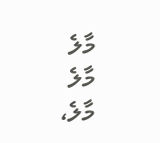މާލެ
މާލެ
މާލެ،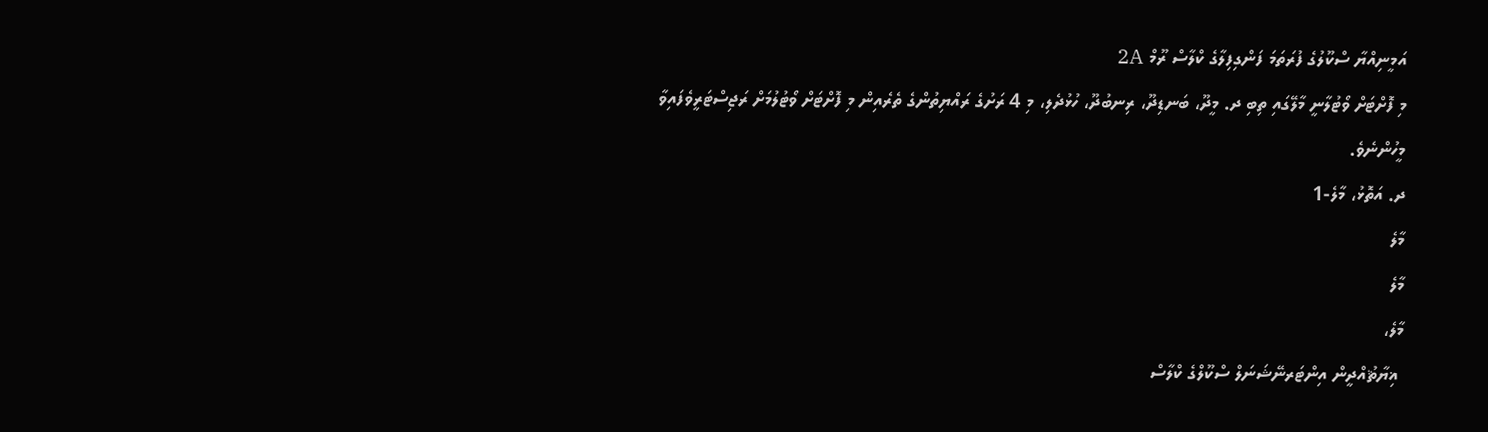އަމީނިއްޔާ ސްކޫލުގެ ފުރަތަމަ ފަންގިފިލާގެ ކްލާސް ރޫމް 2A
މި ފޮށްޓަށް ވޯޓުލާނީ މާލޭގައި ތިބި ދ. މީދޫ، ބަނޑިދޫ، ރިނބުދޫ، ހުޅުދެލި، މި 4 ރަށުގެ ރައްޔިތުންގެ ތެރެއިން މި ފޮށްޓަށް ވޯޓުލުމަށް ރަޖިސްޓަރީވެފައިވާ މީހުންނެވެ.
ދ. އަތޮޅު، މާލެ-1
މާލެ
މާލެ
މާލެ،
 ޣިޔާޘުއްދީން އިންޓަރނޭޝަނަލް ސްކޫލްގެ ކްލާސް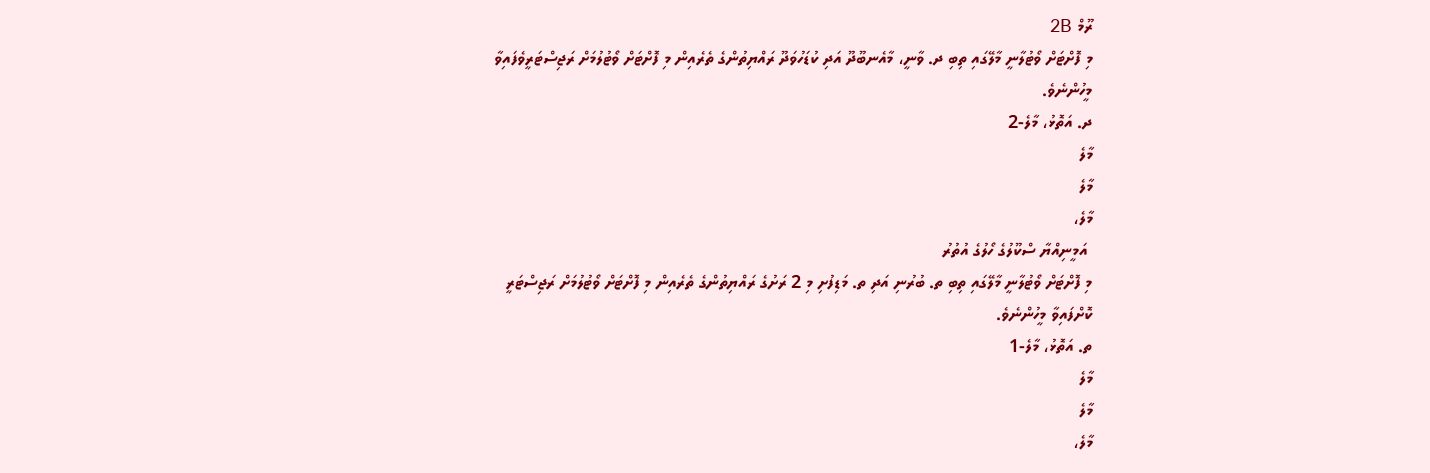ރޫމް 2B
މި ފޮށްޓަށް ވޯޓުލާނީ މާލޭގައި ތިބި ދ. ވާނީ، މާއެނބޫދޫ އަދި ކުޑަހުވަދޫ ރައްޔިތުންގެ ތެރެއިން މި ފޮށްޓަށް ވޯޓުލުމަށް ރަޖިސްޓަރީވެފައިވާ މީހުންނެވެ.
ދ. އަތޮޅު، މާލެ-2
މާލެ
މާލެ
މާލެ،
 އަމީނިއްޔާ ސްކޫލުގެ ހޯލުގެ އުތުރު
މި ފޮށްޓަށް ވޯޓުލާނީ މާލޭގައި ތިބި ތ. ބުރުނި އަދި ތ. މަޑިފުށި މި 2 ރަށުގެ ރައްޔިތުންގެ ތެރެއިން މި ފޮށްޓަށް ވޯޓުލުމަށް ރަޖިސްޓަރީ ކޮށްފައިވާ މީހުންނެވެ.
ތ. އަތޮޅު، މާލެ-1
މާލެ
މާލެ
މާލެ،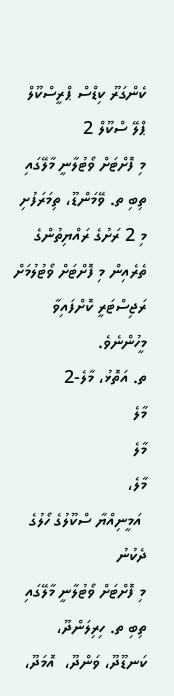ކެންގަރޫ ކިޑްސް ޕްރީސްކޫލް ޕްލޭ ސްކޫލް 2
މި ފޮށްޓަށް ވޯޓުލާނީ މާލޭގައި ތިބި ތ. ވޭމަންޑޫ، ތިމަރަފުށި މި 2 ރަށުގެ ރައްޔިތުންގެ ތެރެއިން މި ފޮށްޓަށް ވޯޓުލުމަށް ރަޖިސްޓަރީ ކޮށްފައިވާ މީހުންނެވެ.
ތ. އަތޮޅު، މާލެ-2
މާލެ
މާލެ
މާލެ،
 އަމީނިއްޔާ ސްކޫލުގެ ހޯލުގެ ދެކުނު
މި ފޮށްޓަށް ވޯޓުލާނީ މާލޭގައި ތިބި ތ. ހިރިލަންދޫ، ކަނޑޫދޫ، ވަންދޫ،  އޮމަދޫ،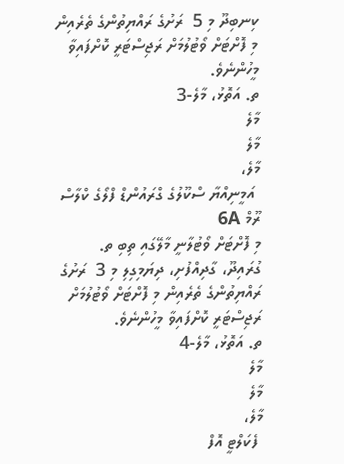ކިނބިދޫ މި 5  ރަށުގެ ރައްޔިތުންގެ ތެރެއިން މި ފޮށްޓަށް ވޯޓުލުމަށް ރަޖިސްޓަރީ ކޮށްފައިވާ މީހުންނެވެ.
ތ. އަތޮޅު، މާލެ-3
މާލެ
މާލެ
މާލެ،
 އަމީނިއްޔާ ސްކޫލުގެ ގްރައުންޑް ފްލޯގެ ކްލާސް ރޫމް 6A
މި ފޮށްޓަށް ވޯޓުލާނީ މާލޭގައި ތިބި ތ. ގުރައިދޫ، ގާދިއްފުށި، ދިޔަމިގިލި މި 3  ރަށުގެ ރައްޔިތުންގެ ތެރެއިން މި ފޮށްޓަށް ވޯޓުލުމަށް ރަޖިސްޓަރީ ކޮށްފައިވާ މީހުންނެވެ.
ތ. އަތޮޅު، މާލެ-4
މާލެ
މާލެ
މާލެ،
 ފެކަލްޓީ އޮފް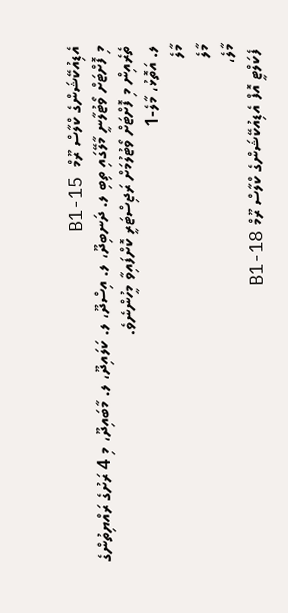އެޑިއުކޭޝަންގެ ކްލާސް ރޫމް  B1-15
މި ފޮށްޓަށް ވޯޓުލާނީ މާލޭގައި ތިބި ލ. ދަނބިދޫ، ލ. އިސްދޫ، ލ. ކަލައިދޫ، ލ. މާބައިދޫ، މި 4 ރަށުގެ ރައްޔިތުންގެ ތެރެއިން މި ފޮށްޓަށް ވޯޓުލުމަށް ރަޖިސްޓަރީ ކޮށްފައިވާ މީހުންނެވެ.
ލ. އަތޮޅު، މާލެ-1
މާލެ
މާލެ
މާލެ،
 ފެކަލްޓީ އޮފް އެޑިއުކޭޝަންގެ ކްލާސް ރޫމް B1-18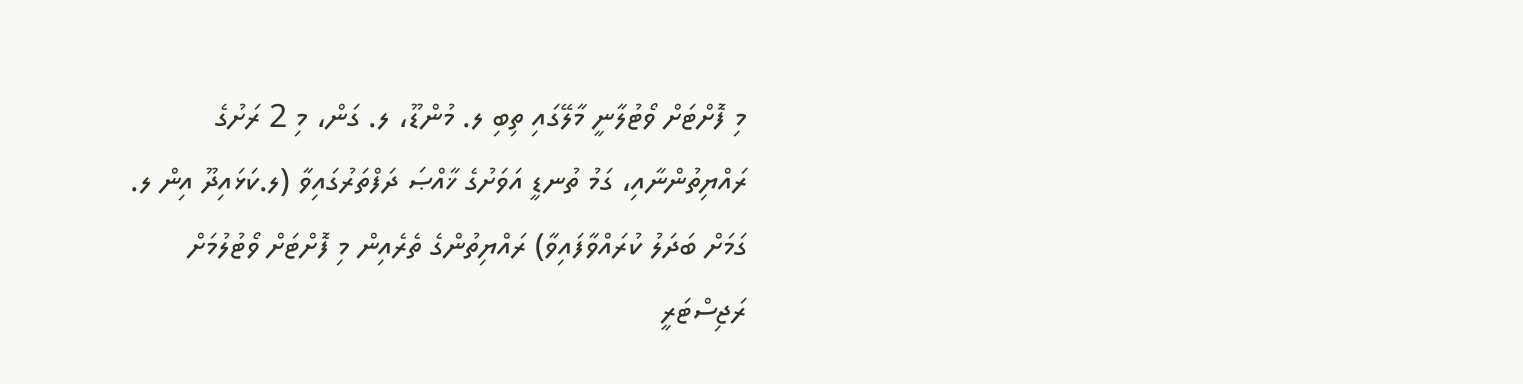މި ފޮށްޓަށް ވޯޓުލާނީ މާލޭގައި ތިބި ލ. މުންޑޫ، ލ. ގަން، މި 2 ރަށުގެ ރައްޔިތުންނާއި، ގަމު ތުނޑީ އަވަށުގެ ޚާއްޞަ ދަފްތަރުގައިވާ (ލ.ކަޅައިދޫ އިން ލ. ގަމަށް ބަދަލު ކުރައްވާފައިވާ) ރައްޔިތުންގެ ތެރެއިން މި ފޮށްޓަށް ވޯޓުލުމަށް ރަޖިސްޓަރީ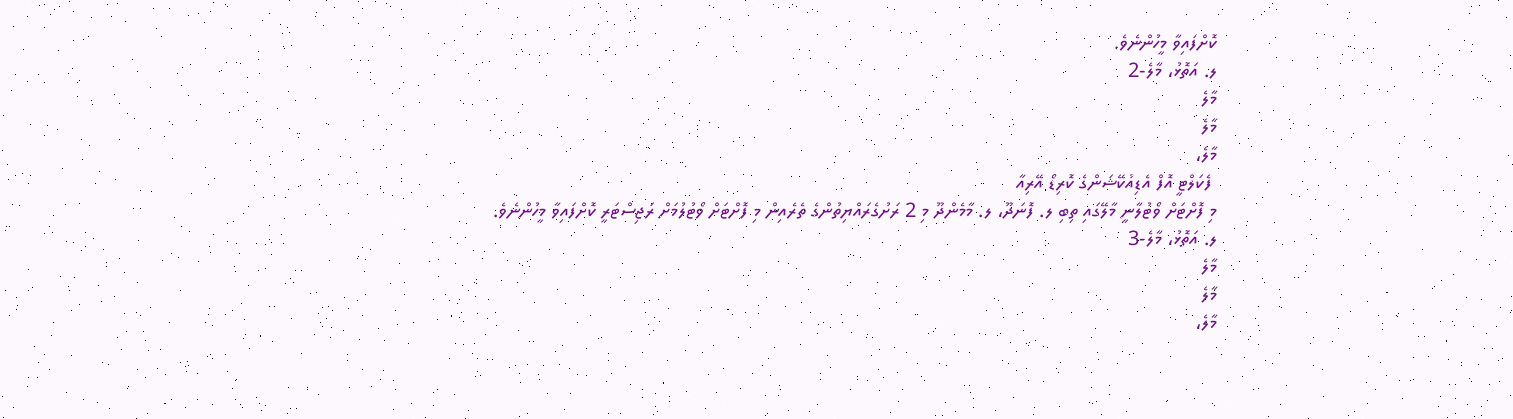ކޮށްފައިވާ މީހުންނެވެ.
ލ. އަތޮޅު، މާލެ-2
މާލެ
މާލެ
މާލެ،
 ފެކަލްޓީ އޮފް އެޑިއުކޭޝަންގެ ކޮރިޑޯ އޭރިއާ
މި ފޮށްޓަށް ވޯޓުލާނީ މާލޭގައި ތިބި ލ. ފޮނަދޫ، ލ. މާމެންދޫ މި 2 ރަށުގެރައްޔިތުންގެ ތެރެއިން މި ފޮށްޓަށް ވޯޓުލުމަށް ރަޖިސްޓަރީ ކޮށްފައިވާ މީހުންނެވެ.
ލ. އަތޮޅު، މާލެ-3
މާލެ
މާލެ
މާލެ،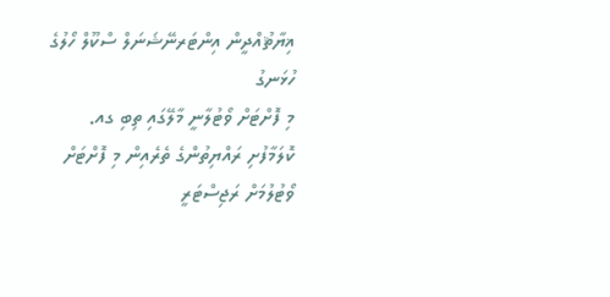ޣިޔާޘުއްދީން އިންޓަރނޭޝަނަލް ސްކޫލް ހޯލުގެ ހުޅަނގު
މި ފޮށްޓަށް ވޯޓުލާނީ މާލޭގައި ތިބި ގއ. ކޮލަމާފުށި ރައްޔިތުންގެ ތެރެއިން މި ފޮށްޓަށް ވޯޓުލުމަށް ރަޖިސްޓަރީ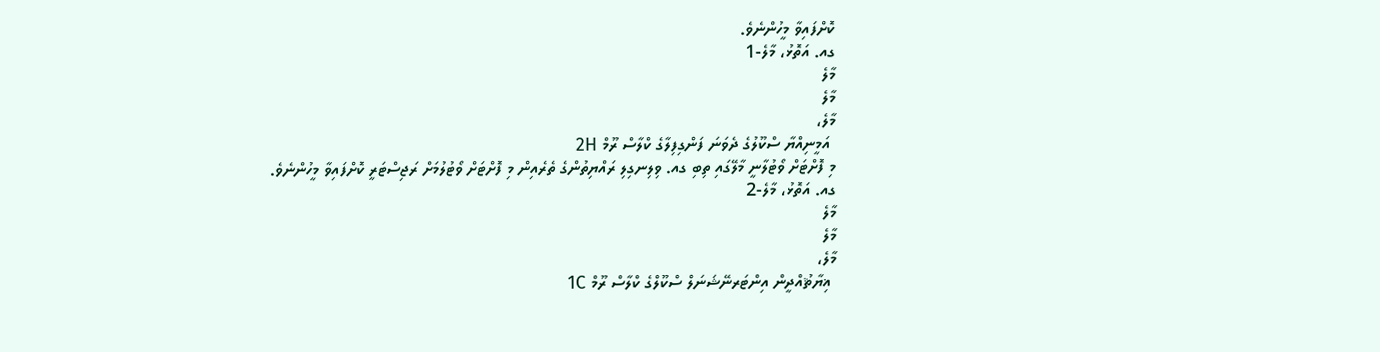ކޮށްފައިވާ މީހުންނެވެ.
ގއ. އަތޮޅު، މާލެ-1
މާލެ
މާލެ
މާލެ،
 އަމީނިއްޔާ ސްކޫލުގެ ދެވަނަ ފަންގިފިލާގެ ކްލާސް ރޫމް 2H
މި ފޮށްޓަށް ވޯޓުލާނީ މާލޭގައި ތިބި ގއ. ވިލިނގިލި ރައްޔިތުންގެ ތެރެއިން މި ފޮށްޓަށް ވޯޓުލުމަށް ރަޖިސްޓަރީ ކޮށްފައިވާ މީހުންނެވެ.
ގއ. އަތޮޅު، މާލެ-2
މާލެ
މާލެ
މާލެ،
 ޣިޔާޘުއްދީން އިންޓަރނޭޝަނަލް ސްކޫލްގެ ކްލާސް ރޫމް 1C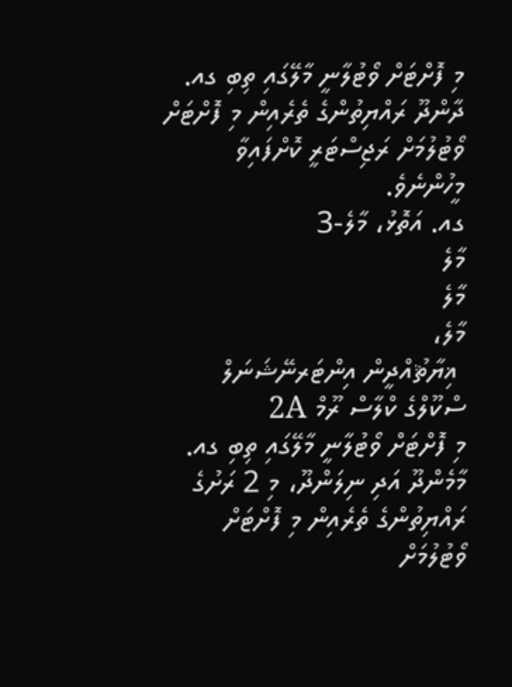މި ފޮށްޓަށް ވޯޓުލާނީ މާލޭގައި ތިބި ގއ. ދާންދޫ ރައްޔިތުންގެ ތެރެއިން މި ފޮށްޓަށް ވޯޓުލުމަށް ރަޖިސްޓަރީ ކޮށްފައިވާ މީހުންނެވެ.
ގއ. އަތޮޅު، މާލެ-3
މާލެ
މާލެ
މާލެ،
 ޣިޔާޘުއްދީން އިންޓަރނޭޝަނަލް ސްކޫލްގެ ކްލާސް ރޫމް 2A
މި ފޮށްޓަށް ވޯޓުލާނީ މާލޭގައި ތިބި ގއ. މާމެންދޫ އަދި ނިލަންދޫ، މި 2 ރަށުގެ ރައްޔިތުންގެ ތެރެއިން މި ފޮށްޓަށް ވޯޓުލުމަށް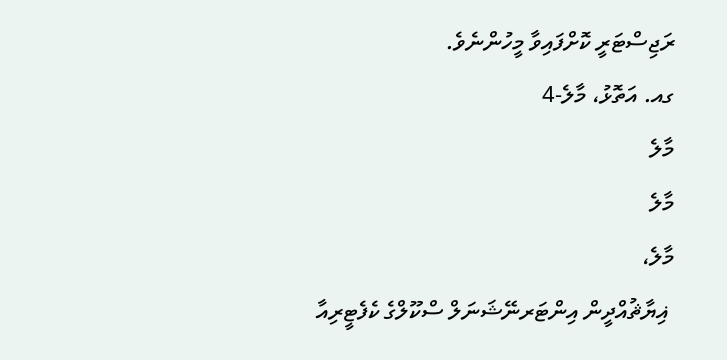ރަޖިސްޓަރީ ކޮށްފައިވާ މީހުންނެވެ.
ގއ. އަތޮޅު، މާލެ-4
މާލެ
މާލެ
މާލެ،
 ޣިޔާޘުއްދީން އިންޓަރނޭޝަނަލް ސްކޫލްގެ ކެފެޓީރިއާ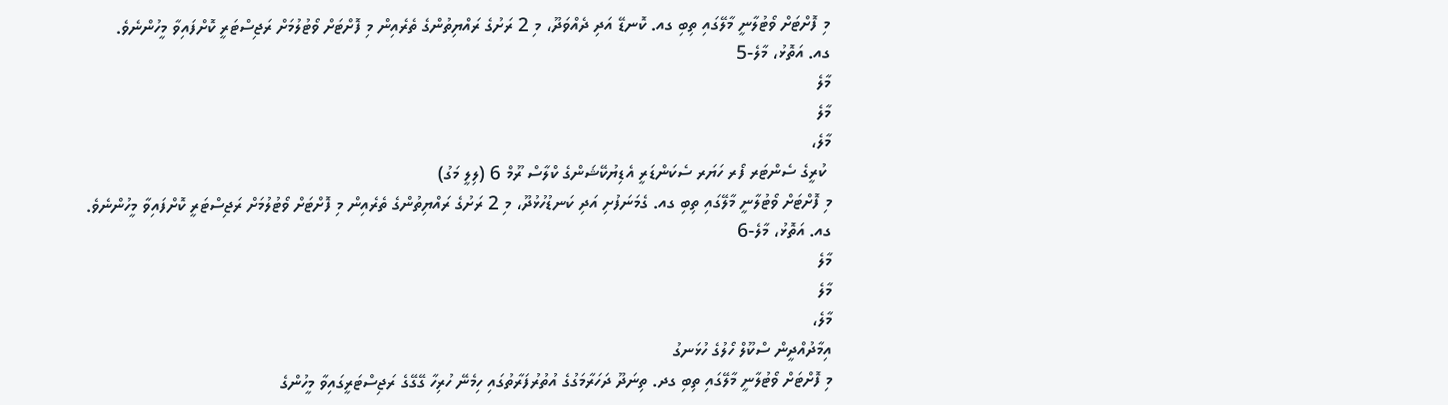މި ފޮށްޓަށް ވޯޓުލާނީ މާލޭގައި ތިބި ގއ. ކޮނޑޭ އަދި ދެއްވަދޫ، މި 2 ރަށުގެ ރައްޔިތުންގެ ތެރެއިން މި ފޮށްޓަށް ވޯޓުލުމަށް ރަޖިސްޓަރީ ކޮށްފައިވާ މީހުންނެވެ.
ގއ. އަތޮޅު، މާލެ-5
މާލެ
މާލެ
މާލެ،
 ކުރީގެ ސެންޓަރ ފޯރ ހަޔަރ ސެކަންޑަރީ އެޑިޔުކޭޝަންގެ ކްލާސް ރޫމް 6 (ލިލީ މަގު)
މި ފޮށްޓަށް ވޯޓުލާނީ މާލޭގައި ތިބި ގއ. ގެމަނަފުށި އަދި ކަނޑުހުޅުދޫ، މި 2 ރަށުގެ ރައްޔިތުންގެ ތެރެއިން މި ފޮށްޓަށް ވޯޓުލުމަށް ރަޖިސްޓަރީ ކޮށްފައިވާ މީހުންނެވެ.
ގއ. އަތޮޅު، މާލެ-6
މާލެ
މާލެ
މާލެ،
އިމާދުއްދީން ސްކޫލް ހޯލުގެ ހުޅަނގު
މި ފޮށްޓަށް ވޯޓުލާނީ މާލޭގައި ތިބި ގދ. ތިނަދޫ ދަހަރާމަގުގެ އުތުރުފަރާތުގައި ހިމެނޭ ހުރިހާ ގޭގޭގެ ރަޖިސްޓަރީގައިވާ މީހުންގެ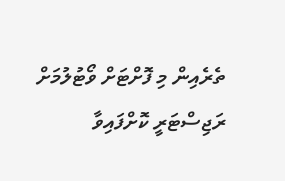ތެރެއިން މި ފޮށްޓަށް ވޯޓުލުމަށް ރަޖިސްޓަރީ ކޮށްފައިވާ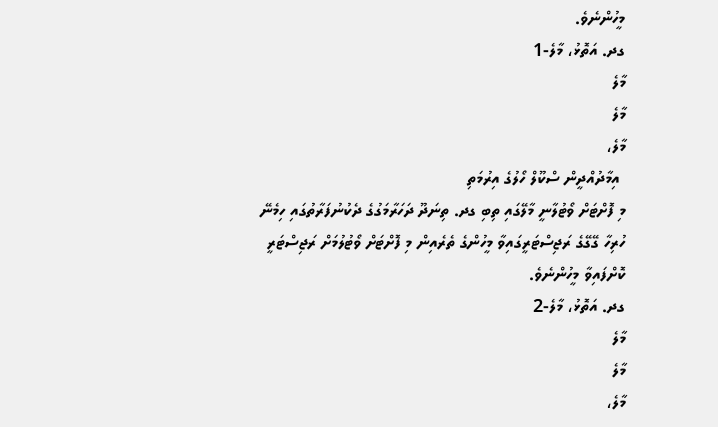މީހުންނެވެ.
ގދ. އަތޮޅު، މާލެ-1
މާލެ
މާލެ
މާލެ،
 އިމާދުއްދީން ސްކޫލް ހޯލުގެ އިރުމަތި
މި ފޮށްޓަށް ވޯޓުލާނީ މާލޭގައި ތިބި ގދ. ތިނަދޫ ދަހަރާމަގުގެ ދެކުނުފަރާތުގައި ހިމެނޭ ހުރިހާ ގޭގޭގެ ރަޖިސްޓަރީގައިވާ މީހުންގެ ތެރެއިން މި ފޮށްޓަށް ވޯޓުލުމަށް ރަޖިސްޓަރީ ކޮށްފައިވާ މީހުންނެވެ.
ގދ. އަތޮޅު، މާލެ-2
މާލެ
މާލެ
މާލެ،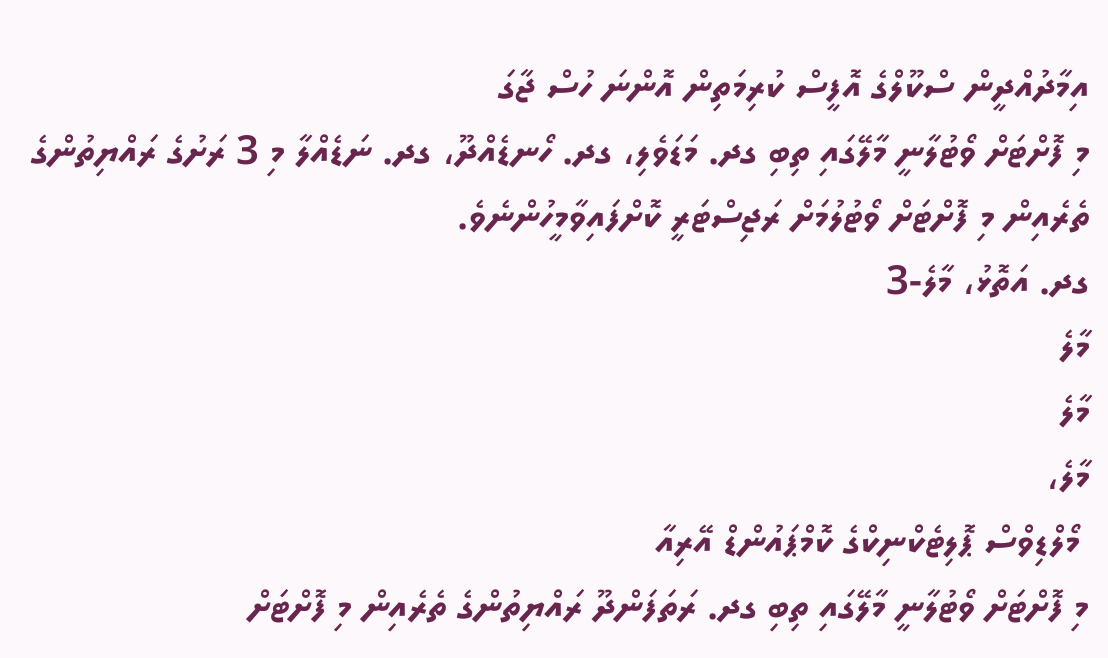އިމާދުއްދީން ސްކޫލްގެ އޮފީސް ކުރިމަތިން އޮންނަ ހުސް ޖާގަ
މި ފޮށްޓަށް ވޯޓުލާނީ މާލޭގައި ތިބި ގދ. މަޑަވެލި، ގދ. ހޯނޑެއްދޫ، ގދ. ނަޑެއްލާ މި 3 ރަށުގެ ރައްޔިތުންގެ ތެރެއިން މި ފޮށްޓަށް ވޯޓުލުމަށް ރަޖިސްޓަރީ ކޮށްފައިވާމީހުންނެވެ.
ގދ. އަތޮޅު، މާލެ-3
މާލެ
މާލެ
މާލެ،
 މޯލްޑިވްސް ޕޮލިޓެކްނިކްގެ ކޮމްޕައުންޑް އޭރިއާ
މި ފޮށްޓަށް ވޯޓުލާނީ މާލޭގައި ތިބި ގދ. ރަތަފަންދޫ ރައްޔިތުންގެ ތެރެއިން މި ފޮށްޓަށް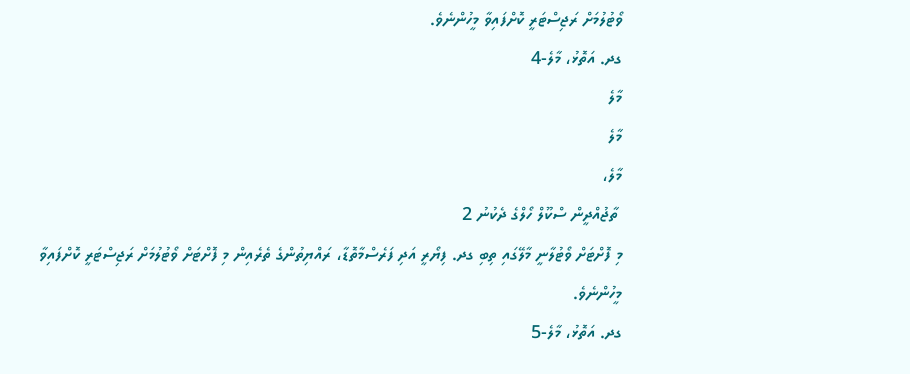ވޯޓުލުމަށް ރަޖިސްޓަރީ ކޮށްފައިވާ މީހުންނެވެ.
ގދ. އަތޮޅު، މާލެ-4
މާލެ
މާލެ
މާލެ،
 ތާޖުއްދީން ސްކޫލް ހޯލްގެ ދެކުނު 2
މި ފޮށްޓަށް ވޯޓުލާނީ މާލޭގައި ތިބި ގދ. ފިޔޯރީ އަދި ފަރެސްމާތޮޑާ، ރައްޔިތުންގެ ތެރެއިން މި ފޮށްޓަށް ވޯޓުލުމަށް ރަޖިސްޓަރީ ކޮށްފައިވާ މީހުންނެވެ.
ގދ. އަތޮޅު، މާލެ-5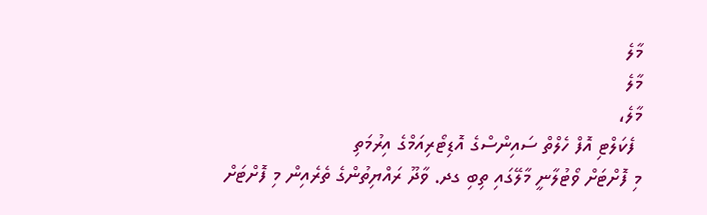މާލެ
މާލެ
މާލެ،
 ފެކަލްޓި އޮފް ހެލްތް ސައިންސްގެ އޮޑިޓޯރިއަމްގެ އިރުމަތި
މި ފޮށްޓަށް ވޯޓުލާނީ މާލޭގައި ތިބި ގދ. ވާދޫ ރައްޔިތުންގެ ތެރެއިން މި ފޮށްޓަށް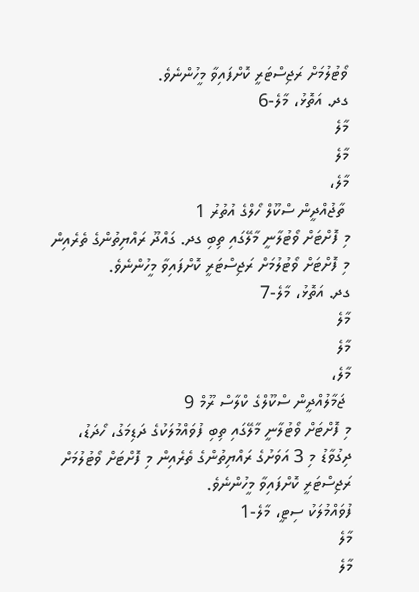ވޯޓުލުމަށް ރަޖިސްޓަރީ ކޮށްފައިވާ މީހުންނެވެ.
ގދ. އަތޮޅު، މާލެ-6
މާލެ
މާލެ
މާލެ،
 ތާޖުއްދީން ސްކޫލް ހޯލްގެ އުތުރު 1
މި ފޮށްޓަށް ވޯޓުލާނީ މާލޭގައި ތިބި ގދ. ގައްދޫ ރައްޔިތުންގެ ތެރެއިން މި ފޮށްޓަށް ވޯޓުލުމަށް ރަޖިސްޓަރީ ކޮށްފައިވާ މީހުންނެވެ.
ގދ. އަތޮޅު، މާލެ-7
މާލެ
މާލެ
މާލެ،
 ޖަމާލުއްދީން ސްކޫލްގެ ކްލާސް ރޫމް 9
މި ފޮށްޓަށް ވޯޓުލާނީ މާލޭގައި ތިބި ފުވައްމުލަކުގެ ދަޑިމަގު، ހޯދަޑު، ދިގުވާޑު މި 3 އަވަށުގެ ރައްޔިތުންގެ ތެރެއިން މި ފޮށްޓަށް ވޯޓުލުމަށް ރަޖިސްޓަރީ ކޮށްފައިވާ މީހުންނެވެ.
ފުވައްމުލަކު ސިޓީ، މާލެ-1
މާލެ
މާލެ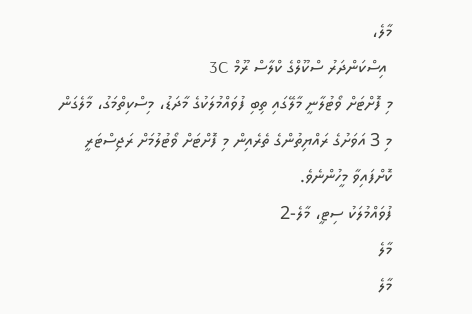މާލެ،
 އިސްކަންދަރު ސްކޫލްގެ ކްލާސް ރޫމް 3C
މި ފޮށްޓަށް ވޯޓުލާނީ މާލޭގައި ތިބި ފުވައްމުލަކުގެ މާދަޑު، މިސްކިތްމަގު، މާލެގަން މި 3 އަވަށުގެ ރައްޔިތުންގެ ތެރެއިން މި ފޮށްޓަށް ވޯޓުލުމަށް ރަޖިސްޓަރީ ކޮށްފައިވާ މީހުންނެވެ.
ފުވައްމުލަކު ސިޓީ، މާލެ-2
މާލެ
މާލެ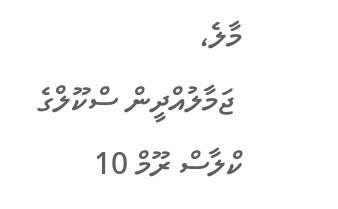މާލެ،
 ޖަމާލުއްދީން ސްކޫލްގެ ކްލާސް ރޫމް 10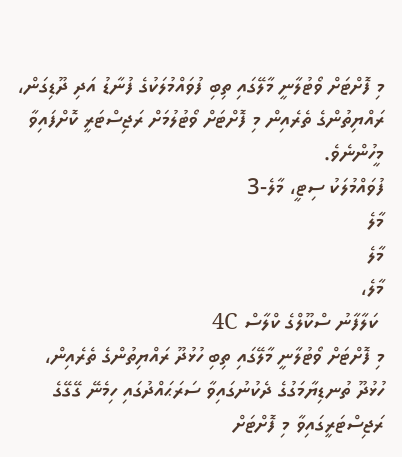މި ފޮށްޓަށް ވޯޓުލާނީ މާލޭގައި ތިބި ފުވައްމުލަކުގެ ފުނާޑު އަދި ދޫޑިގަން، ރައްޔިތުންގެ ތެރެއިން މި ފޮށްޓަށް ވޯޓުލުމަށް ރަޖިސްޓަރީ ކޮށްފައިވާ މީހުންނެވެ.
ފުވައްމުލަކު ސިޓީ، މާލެ-3
މާލެ
މާލެ
މާލެ،
 ކަލާފާނު ސްކޫލްގެ ކްލާސް 4C
މި ފޮށްޓަށް ވޯޓުލާނީ މާލޭގައި ތިބި ހުޅުދޫ ރައްޔިތުންގެ ތެރެއިން، ހުޅުދޫ ތުނޑިޔާމަގުގެ ދެކުނުގައިވާ ސަރަޙައްދުގައި ހިމެނޭ ގޭގޭގެ ރަޖިސްޓަރީގައިވާ މި ފޮށްޓަށް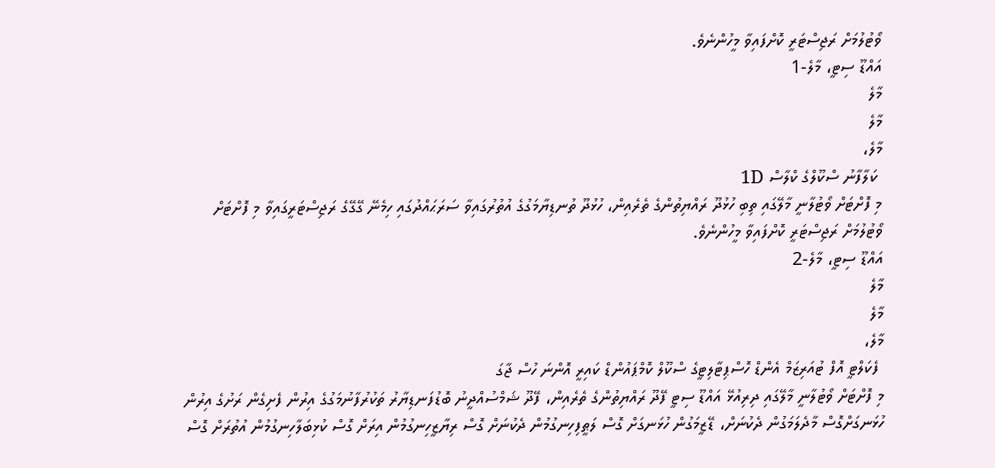ވޯޓުލުމަށް ރަޖިސްޓަރީ ކޮށްފައިވާ މީހުންނެވެ.
އައްޑޫ ސިޓީ، މާލެ-1
މާލެ
މާލެ
މާލެ،
 ކަލާފާނު ސްކޫލްގެ ކްލާސް 1D
މި ފޮށްޓަށް ވޯޓުލާނީ މާލޭގައި ތިބި ހުޅުދޫ ރައްޔިތުންގެ ތެރެއިން، ހުޅުދޫ ތުނޑިޔާމަގުގެ އުތުރުގައިވާ ސަރަޙައްދުގައި ހިމެނޭ ގޭގޭގެ ރަޖިސްޓަރީގައިވާ މި ފޮށްޓަށް ވޯޓުލުމަށް ރަޖިސްޓަރީ ކޮށްފައިވާ މީހުންނެވެ.
އައްޑޫ ސިޓީ، މާލެ-2
މާލެ
މާލެ
މާލެ،
 ފެކަލްޓީ އޮފް ޓުއަރިޒަމް އެންޑް ހޮސްޕިޓާލިޓީގެ ސްކޫލް ކޮމްޕައުންޑް ކައިރީ އޮންނަ ހުސް ޖާގަ
މި ފޮށްޓަށް ވޯޓުލާނީ މާލޭގައި ދިރިއުޅޭ އައްޑޫ ސިޓީ ފޭދޫ ރައްޔިތުންގެ ތެރެއިން، ފޭދޫ ޝަމްސުއްދީނު ބޮޑުފަނޑިޔާރު ތަކުރުފާނުމަގުގެ އިރުން ފެށިގެން ރަށުގެ އިރުން ހުޅަނގަށްގޮސް މާދެލަމަގުން ދެކުނަށް، ޑޭޒީމަގުން ހުޅަނގަށް ގޮސް ލަޠީފިހިނގުމުން ދެކުނަށް ގޮސް ރިޔާޒީހިނގުމުން އިރަށް ގޮސް ކުޅިބަލާހިނގުމުން އުތުރަށް ގޮސް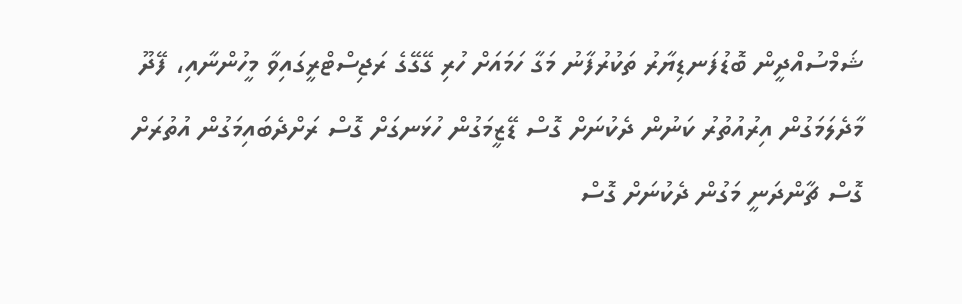ޝަމްސުއްދީން ބޮޑުފަނޑިޔާރު ތަކުރުފާނު މަގާ ހަމައަށް ހުރި ގޭގޭގެ ރަޖިސްޓްރީގައިވާ މީހުންނާއި، ފޭދޫ މާދެލަމަގުން އިރުއުތުރު ކަނުން ދެކުނަށް ގޮސް ޑޭޒީމަގުން ހުޅަނގަށް ގޮސް ރަށްދެބައިމަގުން އުތުރަށް ގޮސް ޗާންދަނީ މަގުން ދެކުނަށް ގޮސް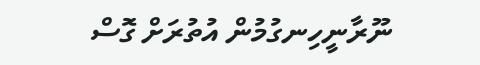ނޫރާނީހިނގުމުން އުތުރަށް ގޮސް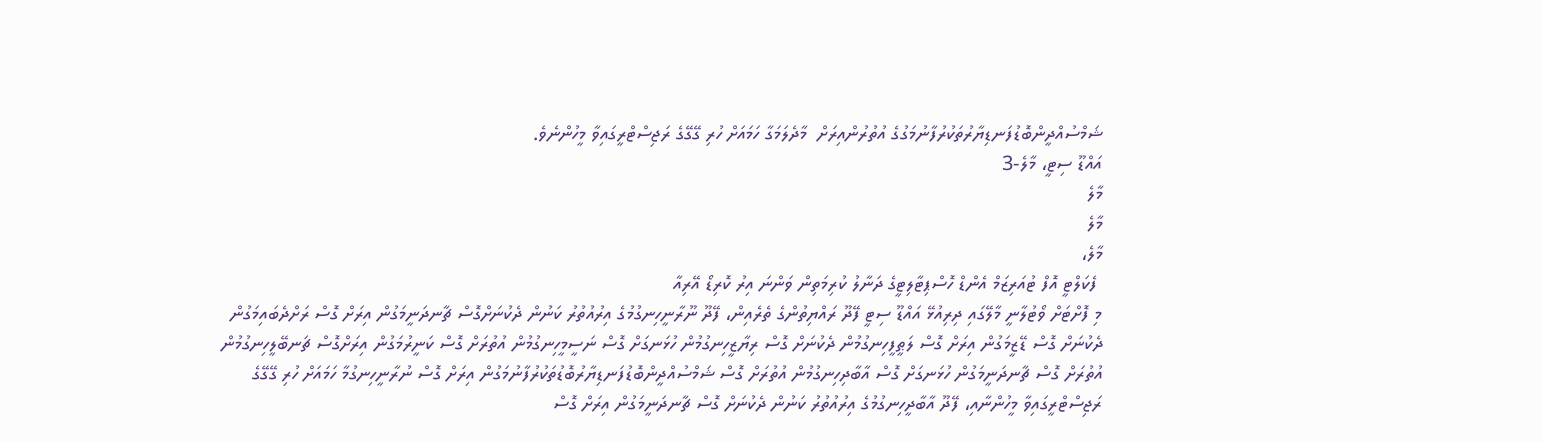ޝަމްސުއްދީންބޮޑުފަނޑިޔާރުތަކުރުފާނުމަގުގެ އުތުރުންއިރަށް  މާދެލަމަގާ ހަމައަށް ހުރި ގޭގޭގެ ރަޖިސްޓްރީގައިވާ މީހުންނެވެ.
އައްޑޫ ސިޓީ، މާލެ-3
މާލެ
މާލެ
މާލެ،
 ފެކަލްޓީ އޮފް ޓުއަރިޒަމް އެންޑް ހޮސްޕިޓާލިޓީގެ ދަނާލު ކުރިމަތިން ވަންނަ އިރު ކޮރިޑޯ އޭރިއާ
މި ފޮށްޓަށް ވޯޓުލާނީ މާލޭގައި ދިރިއުޅޭ އައްޑޫ ސިޓީ ފޭދޫ ރައްޔިތުންގެ ތެރެއިން، ފޭދޫ ނޫރާނީހިނގުމުގެ އިރުއުތުރު ކަނުން ދެކުނަށްގޮސް ޗާނދަނީމަގުން އިރަށް ގޮސް ރަށްދެބައިމަގުން ދެކުނަށް ގޮސް ޑޭޒީމަގުން އިރަށް ގޮސް ލަޠީފީހިނގުމުން ދެކުނަށް ގޮސް ރިޔާޒީހިނގުމުން ހުޅަނގަށް ގޮސް ނަސީމީހިނގުމުން އުތުރަށް ގޮސް ކަނީރުމަގުން އިރަށްގޮސް ޗަނބޭލީހިނގުމުން އުތުރަށް ގޮސް ޗާނދަނީމަގުން ހުޅަނގަށް ގޮސް އާބާދިހިނގުމުން އުތުރަށް ގޮސް ޝަމްސުއްދީންބޮޑުފަނޑިޔާރުބޮޑުތަކުރުފާނުމަގުން އިރަށް ގޮސް ނުރާނީހިނގުމާ ހަމައަށް ހުރި ގޭގޭގެ ރަޖިސްޓްރީގައިވާ މީހުންނާއި، ފޭދޫ އާބާދީހިނގުމުގެ އިރުއުތުރު ކަނުން ދެކުނަށް ގޮސް ޗާނދަނީމަގުން އިރަށް ގޮސް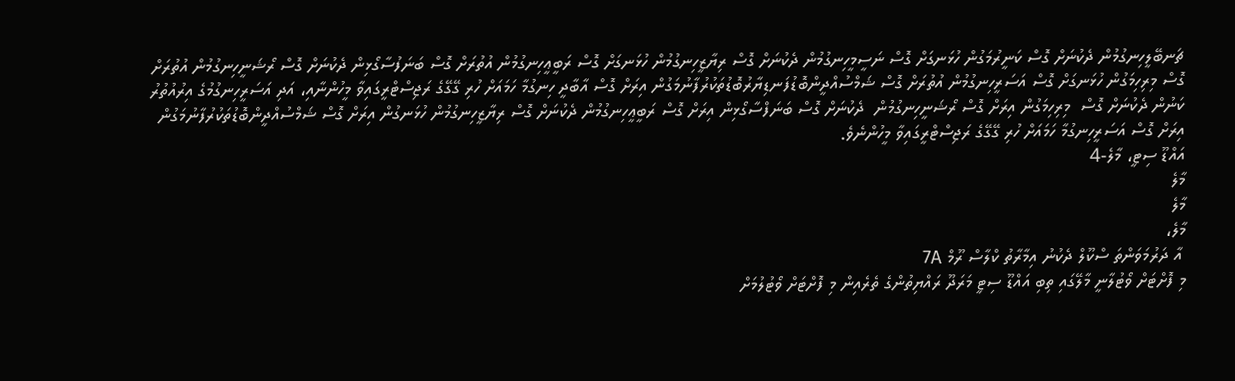ޗަނބޭލީހިނގުމުން ދެކުނަށް ގޮސް ކަނީރުމަގުން ހުޅަނގަށް ގޮސް ނަސީމީހިނގުމުން ދެކުނަށް ގޮސް ރިޔާޒީހިނގުމުން ހުޅަނގަށް ގޮސް ރަބީޢީހިނގުމުން އުތުރަށް ގޮސް ބަނަފުސާގޯޅިން ދެކުނަށް ގޮސް ރޯޝަނީހިނގުމުން އުތުރަށް ގޮސް މިރިހިމަގުން ހުޅަނގަށް ގޮސް އަސަރީހިނގުމުން އުތުރަށް ގޮސް ޝަމްސުއްދީންބޮޑުފަނޑިޔާރުބޮޑުތަކުރުފާނުމަގުން އިރަށް ގޮސް އާބާދީ ހިނގުމާ ހަމައަށް ހުރި ގޭގޭގެ ރަޖިސްޓްރީގައިވާ މީހުންނާއި، އަދި އަސަރީހިނގުމުގެ އިރުއުތުރު ކަނުން ދެކުނަށް ގޮސް  މިރިހިމަގުން އިރަށް ގޮސް ރޯޝަނީހިނގުމުން  ދެކުނަށް ގޮސް ބަނަފްސާގޯޅިން އިރަށް ގޮސް ރަބީޢީހިނގުމުން ދެކުނަށް ގޮސް ރިޔާޒީހިނގުމުން ހުޅަނގުން އިރަށް ގޮސް ޝަމްސުއްދީންބޮޑުތަކުރުފާނުމަގުން އިރަށް ގޮސް އަސަރީހިނގުމާ ހަމައަށް ހުރި ގޭގޭގެ ރަޖިސްޓްރީގައިވާ މީހުންނެވެ.
އައްޑޫ ސިޓީ، މާލެ-4
މާލެ
މާލެ
މާލެ،
 އާ ދަރުމަވަންތަ ސްކޫލް ދެކުނު އިމާރާތު ކްލާސް ރޫމް 7A
މި ފޮށްޓަށް ވޯޓުލާނީ މާލޭގައި ތިބި އައްޑޫ ސިޓީ މަރަދޫ ރައްޔިތުންގެ ތެރެއިން މި ފޮށްޓަށް ވޯޓުލުމަށް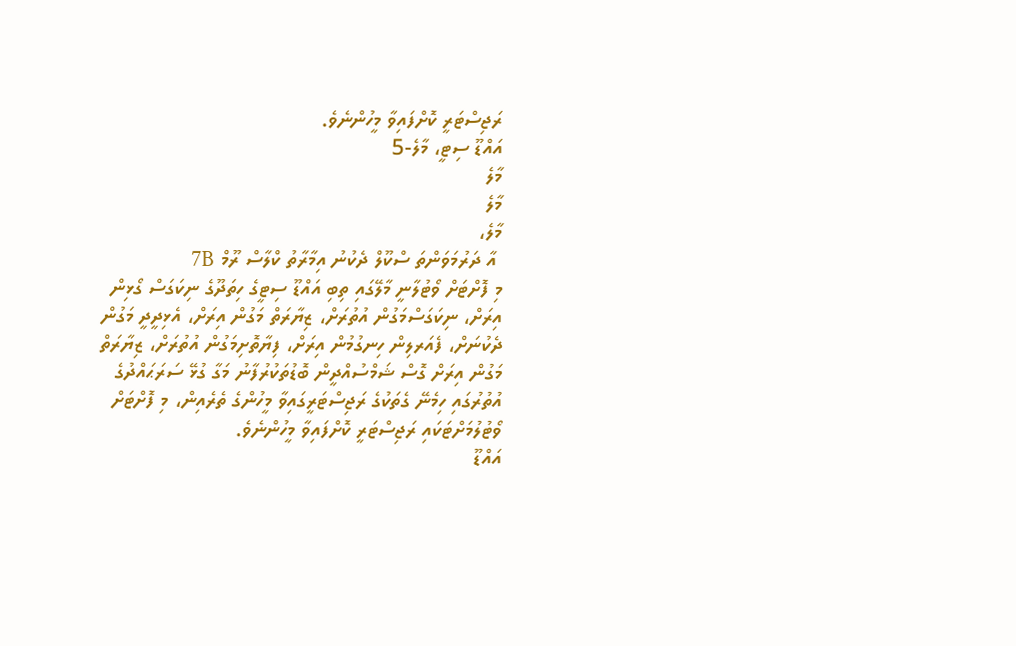ރަޖިސްޓަރީ ކޮށްފައިވާ މީހުންނެވެ.
އައްޑޫ ސިޓީ، މާލެ-5
މާލެ
މާލެ
މާލެ،
 އާ ދަރުމަވަންތަ ސްކޫލް ދެކުނު އިމާރާތު ކްލާސް ރޫމް 7B
މި ފޮށްޓަށް ވޯޓުލާނީ މާލޭގައި ތިބި އައްޑޫ ސިޓީގެ ހިތަދޫގެ ނިކަގަސް ގޯޅިން އިރަށް، ނިކަގަސްމަގުން އުތުރަށް، ޒިޔާރަތް މަގުން އިރަށް، އެޅިދީދީ މަގުން ދެކުނަށް، ފެއަރލިން ހިނގުމުން އިރަށް، ފިޔާތޮށިމަގުން އުތުރަށް، ޒިޔާރަތް މަގުން އިރަށް ގޮސް ޝަމްސުއްދީން ބޮޑުތަކުރުފާނު މަގާ ގުޅޭ ސަރަޙައްދުގެ އުތުރުގައި ހިމެނޭ ގެތަކުގެ ރަޖިސްޓަރީގައިވާ މީހުންގެ ތެރެއިން، މި ފޮށްޓަށް ވޯޓުލުމަށްޓަކައި ރަޖިސްޓަރީ ކޮށްފައިވާ މީހުންނެވެ.
އައްޑޫ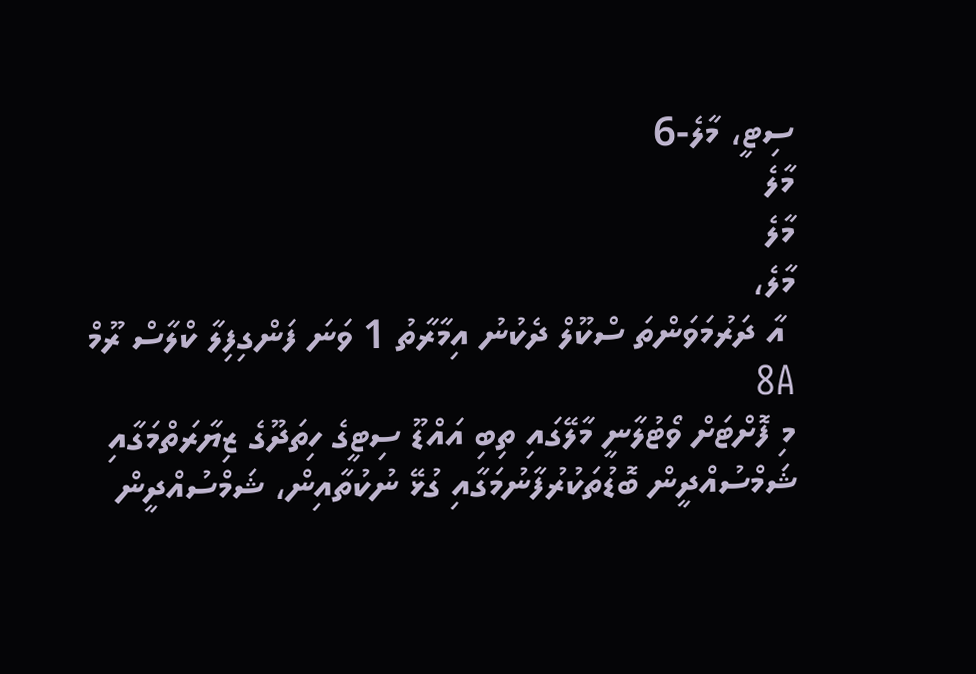ސިޓީ، މާލެ-6
މާލެ
މާލެ
މާލެ،
 އާ ދަރުމަވަންތަ ސްކޫލް ދެކުނު އިމާރާތު 1 ވަނަ ފަންގިފިލާ ކްލާސް ރޫމް 8A
މި ފޮށްޓަށް ވޯޓުލާނީ މާލޭގައި ތިބި އައްޑޫ ސިޓީގެ ހިތަދޫގެ ޒިޔާރަތްމަގާއި ޝަމްސުއްދީން ބޮޑުތަކުރުފާނުމަގާއި ގުޅޭ ނުކުތާއިން، ޝަމްސުއްދީން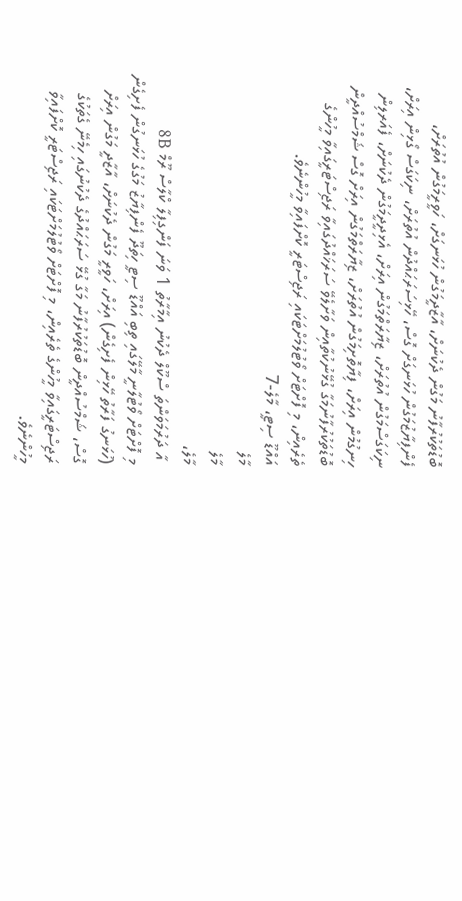ބޮޑުތަކުރުފާނު މަގުން ދެކުނަށް، އާޒާދީމަގުން ހުޅަނގަށް، ހަވީރީމަގުން އުތުރަށް، ފެންފިޔާޒުމަގުން ހުޅަނގަށް ގޮސް، ހޭޅިސަރަޙައްދުން އުތުރަށް، ނިކަގަސް ގޯޅިން އިރަށް، ނިކަގަސްމަގުން އުތުރަށް، ޒިޔާރަތްމަގުން އިރަށް، އެޅިދީދީމަގުން ދެކުނަށް، ފެއަރލިން ހިނގުމުން އިރަށް، ފިޔާތޮށިމަގުން އުތުރަށް، ޒިޔާރަތްމަގުން އިރަށް ގޮސް ޝަމްސުއްދީން ބޮޑުތަކުރުފާނުމަގާ ގުޅޭނުކުތާއިން ވަށާލެވޭ ސަރަޚައްދުގައިވާ ރަޖިސްޓަރީގައިވާ މީހުންގެ ތެރެއިން، މި ފޮށްޓަށް ވޯޓުލުމަށްޓަކައި ރަޖިސްޓަރީ ކޮށްފައިވާ މީހުންނެވެ.
އައްޑޫ ސިޓީ، މާލެ-7
މާލެ
މާލެ
މާލެ،
 އާ ދަރުމަވަންތަ ސްކޫލް ދެކުނު އިމާރާތު 1 ވަނަ ފަންގިފިލާ ކްލާސް ރޫމް 8B
މި ފޮށްޓަށް ވޯޓުލާނީ މާލޭގައި ތިބި އައްޑޫ ސިޓީ ހިތަދޫ ފެންފިޔާޒު މަގުގެ ހުޅަނގުން ފެށިގެން (ހުޅަނގު ފަރާތު ހޭޅިން ފެށިގެން) އިރަށް، ހަވީރީ މަގުން ދެކުނަށް، އާޒާދީ މަގުން އިރަށް ގޮސް، ޝަމްސުއްދީން ބޮޑުތަކުރުފާނު މަގާ ގުޅޭ ސަރަޙައްދުގެ ދެކުނުގައި ހިމެނޭ ގެތަކުގެ ރަޖިސްޓަރީގައިވާ މީހުންގެ ތެރެއިން، މި ފޮށްޓަށް ވޯޓުލުމަށްޓަކައި ރަޖިސްޓަރީ ކޮށްފައިވާ މީހުންނެވެ.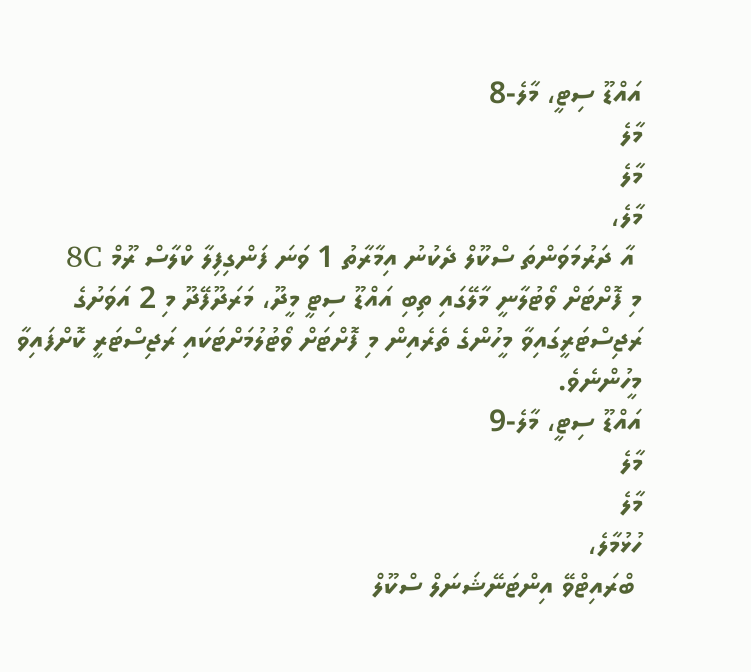އައްޑޫ ސިޓީ، މާލެ-8
މާލެ
މާލެ
މާލެ،
 އާ ދަރުމަވަންތަ ސްކޫލް ދެކުނު އިމާރާތު 1 ވަނަ ފަންގިފިލާ ކްލާސް ރޫމް 8C
މި ފޮށްޓަށް ވޯޓުލާނީ މާލޭގައި ތިބި އައްޑޫ ސިޓީ މީދޫ، މަރަދޫފޭދޫ މި 2 އަވަށުގެ ރަޖިސްޓަރީގައިވާ މީހުންގެ ތެރެއިން މި ފޮށްޓަށް ވޯޓުލުމަށްޓަކައި ރަޖިސްޓަރީ ކޮށްފައިވާ މީހުންނެވެ.
އައްޑޫ ސިޓީ، މާލެ-9
މާލެ
މާލެ
ހުޅުމާލެ،
 ބްރައިޓްވޭ އިންޓަނޭޝަނަލް ސްކޫލް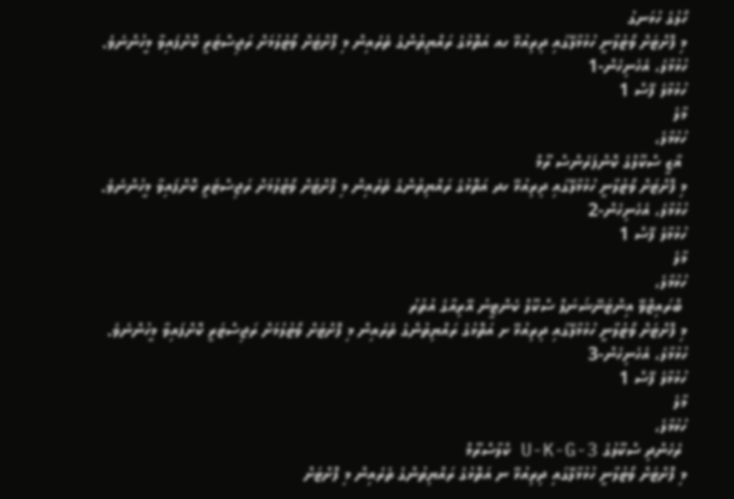ހޯލުގެ ހުޅަނގު
މި ފޮށްޓަށް ވޯޓުލާނީ ހުޅުމާލޭގައި ދިރިއުޅޭ ހއ އަތޮޅުގެ ރައްޔިތުންގެ ތެރެއިން މި ފޮށްޓަށް ވޯޓުލުމަށް ރަޖިސްޓަރީ ކޮށްފައިވާ މީހުންނެވެ.
ހުޅުމާލެ، އެހެނިހެން-1
ހުޅުމާލެ ފޭސް 1
މާލެ
ހުޅުމާލެ،
 ޣާޒީ ސްކޫލްގެ ކޮންފަރެންސް ރޫމް
މި ފޮށްޓަށް ވޯޓުލާނީ ހުޅުމާލޭގައި ދިރިއުޅޭ ހދ އަތޮޅުގެ ރައްޔިތުންގެ ތެރެއިން މި ފޮށްޓަށް ވޯޓުލުމަށް ރަޖިސްޓަރީ ކޮށްފައިވާ މީހުންނެވެ.
ހުޅުމާލެ، އެހެނިހެން-2
ހުޅުމާލެ ފޭސް 1
މާލެ
ހުޅުމާލެ،
 ބްރައިޓްވޭ އިންޓަނޭޝަނަލް ސްކޫލް ކެންޓީނު އޭރިއާގެ އުތުރު
މި ފޮށްޓަށް ވޯޓުލާނީ ހުޅުމާލޭގައި ދިރިއުޅޭ ށ އަތޮޅުގެ ރައްޔިތުންގެ ތެރެއިން މި ފޮށްޓަށް ވޯޓުލުމަށް ރަޖިސްޓަރީ ކޮށްފައިވާ މީހުންނެވެ.
ހުޅުމާލެ، އެހެނިހެން-3
ހުޅުމާލެ ފޭސް 1
މާލެ
ހުޅުމާލެ،
 ރެހެންދި ސްކޫލުގެ U-K-G-3 ކްލާސްރޫމް
މި ފޮށްޓަށް ވޯޓުލާނީ ހުޅުމާލޭގައި ދިރިއުޅޭ ނ އަތޮޅުގެ ރައްޔިތުންގެ ތެރެއިން މި ފޮށްޓަށް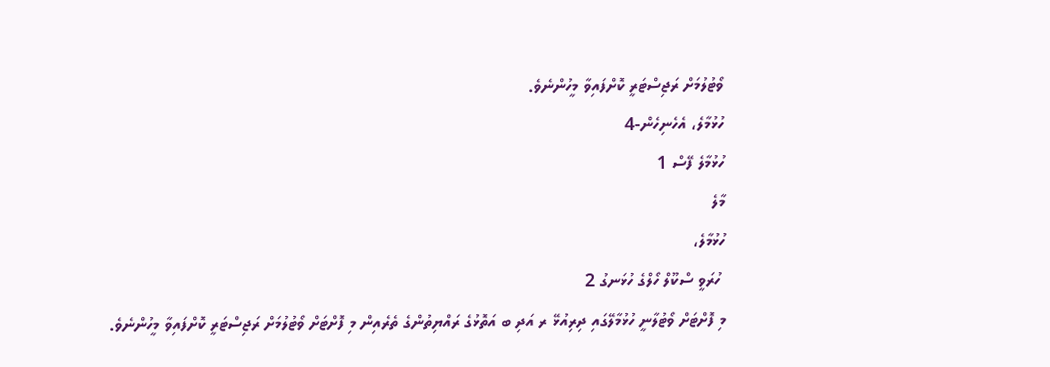ވޯޓުލުމަށް ރަޖިސްޓަރީ ކޮށްފައިވާ މީހުންނެވެ.
ހުޅުމާލެ، އެހެނިހެން-4
ހުޅުމާލެ ފޭސް 1
މާލެ
ހުޅުމާލެ،
 ހުރަވީ ސްކޫލް ހޯލްގެ ހުޅަނގު 2
މި ފޮށްޓަށް ވޯޓުލާނީ ހުޅުމާލޭގައި ދިރިއުޅޭ ރ އަދި ބ އަތޮޅުގެ ރައްޔިތުންގެ ތެރެއިން މި ފޮށްޓަށް ވޯޓުލުމަށް ރަޖިސްޓަރީ ކޮށްފައިވާ މީހުންނެވެ.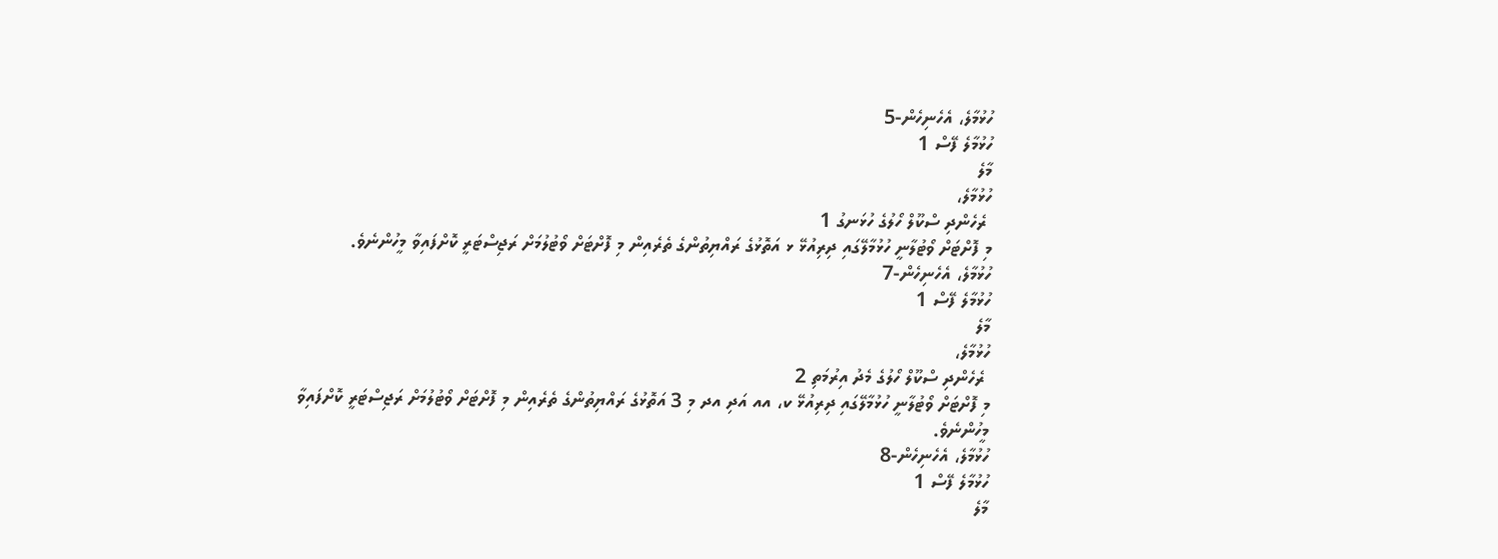ހުޅުމާލެ، އެހެނިހެން-5
ހުޅުމާލެ ފޭސް 1
މާލެ
ހުޅުމާލެ،
 ރެހެންދި ސްކޫލް ހޯލުގެ ހުޅަނގު 1
މި ފޮށްޓަށް ވޯޓުލާނީ ހުޅުމާލޭގައި ދިރިއުޅޭ ޅ އަތޮޅުގެ ރައްޔިތުންގެ ތެރެއިން މި ފޮށްޓަށް ވޯޓުލުމަށް ރަޖިސްޓަރީ ކޮށްފައިވާ މީހުންނެވެ.
ހުޅުމާލެ، އެހެނިހެން-7
ހުޅުމާލެ ފޭސް 1
މާލެ
ހުޅުމާލެ،
 ރެހެންދި ސްކޫލް ހޯލުގެ މެދު އިރުމަތި 2
މި ފޮށްޓަށް ވޯޓުލާނީ ހުޅުމާލޭގައި ދިރިއުޅޭ ކ، އއ އަދި އދ މި 3 އަތޮޅުގެ ރައްޔިތުންގެ ތެރެއިން މި ފޮށްޓަށް ވޯޓުލުމަށް ރަޖިސްޓަރީ ކޮށްފައިވާ މީހުންނެވެ.
ހުޅުމާލެ، އެހެނިހެން-8
ހުޅުމާލެ ފޭސް 1
މާލެ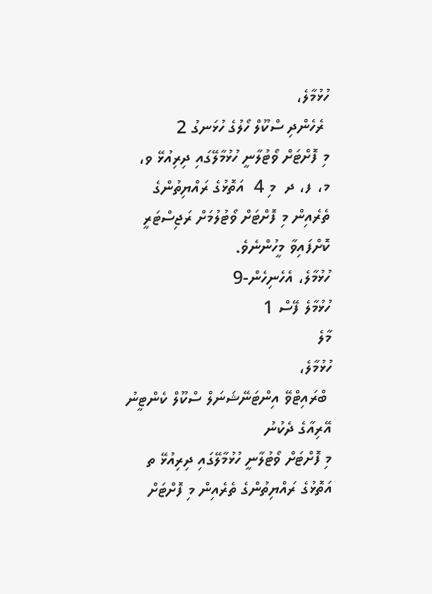ހުޅުމާލެ،
 ރެހެންދި ސްކޫލް ހޯލުގެ ހުޅަނގު 2
މި ފޮށްޓަށް ވޯޓުލާނީ ހުޅުމާލޭގައި ދިރިއުޅޭ ވ، މ، ފ، ދ  މި 4  އަތޮޅުގެ ރައްޔިތުންގެ ތެރެއިން މި ފޮށްޓަށް ވޯޓުލުމަށް ރަޖިސްޓަރީ ކޮށްފައިވާ މީހުންނެވެ.
ހުޅުމާލެ، އެހެނިހެން-9
ހުޅުމާލެ ފޭސް 1
މާލެ
ހުޅުމާލެ،
 ބްރައިޓްވޭ އިންޓަނޭޝަނަލް ސްކޫލް ކެންޓީނު އޭރިއާގެ ދެކުނު
މި ފޮށްޓަށް ވޯޓުލާނީ ހުޅުމާލޭގައި ދިރިއުޅޭ ތ އަތޮޅުގެ ރައްޔިތުންގެ ތެރެއިން މި ފޮށްޓަށް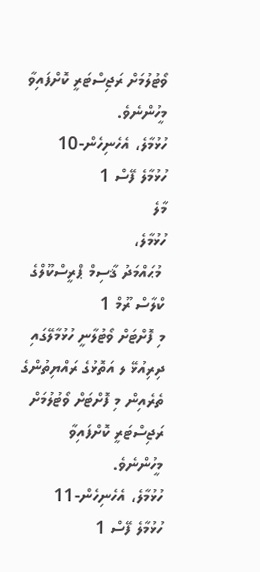ވޯޓުލުމަށް ރަޖިސްޓަރީ ކޮށްފައިވާ މީހުންނެވެ.
ހުޅުމާލެ، އެހެނިހެން-10
ހުޅުމާލެ ފޭސް 1
މާލެ
ހުޅުމާލެ،
 މުޙައްމަދު ޤާސިމް ޕްރީސްކޫލްގެ ކްލާސް ރޫމް 1
މި ފޮށްޓަށް ވޯޓުލާނީ ހުޅުމާލޭގައި ދިރިއުޅޭ ލ އަތޮޅުގެ ރައްޔިތުންގެ ތެރެއިން މި ފޮށްޓަށް ވޯޓުލުމަށް ރަޖިސްޓަރީ ކޮށްފައިވާ މީހުންނެވެ.
ހުޅުމާލެ، އެހެނިހެން-11
ހުޅުމާލެ ފޭސް 1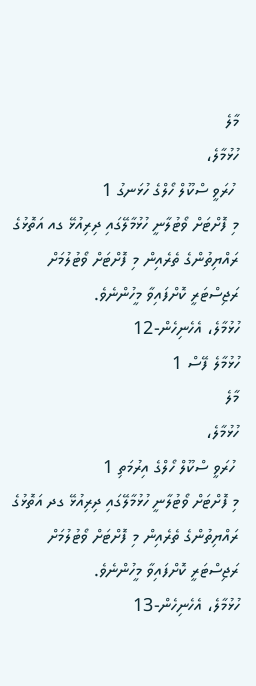މާލެ
ހުޅުމާލެ،
 ހުރަވީ ސްކޫލް ހޯލްގެ ހުޅަނގު 1
މި ފޮށްޓަށް ވޯޓުލާނީ ހުޅުމާލޭގައި ދިރިއުޅޭ ގއ އަތޮޅުގެ ރައްޔިތުންގެ ތެރެއިން މި ފޮށްޓަށް ވޯޓުލުމަށް ރަޖިސްޓަރީ ކޮށްފައިވާ މީހުންނެވެ.
ހުޅުމާލެ، އެހެނިހެން-12
ހުޅުމާލެ ފޭސް 1
މާލެ
ހުޅުމާލެ،
 ހުރަވީ ސްކޫލް ހޯލްގެ އިރުމަތި 1
މި ފޮށްޓަށް ވޯޓުލާނީ ހުޅުމާލޭގައި ދިރިއުޅޭ ގދ އަތޮޅުގެ ރައްޔިތުންގެ ތެރެއިން މި ފޮށްޓަށް ވޯޓުލުމަށް ރަޖިސްޓަރީ ކޮށްފައިވާ މީހުންނެވެ.
ހުޅުމާލެ، އެހެނިހެން-13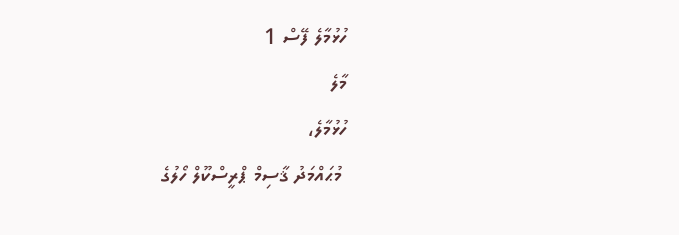ހުޅުމާލެ ފޭސް 1
މާލެ
ހުޅުމާލެ،
 މުޙައްމަދު ޤާސިމް ޕްރީސްކޫލް ހޯލުގެ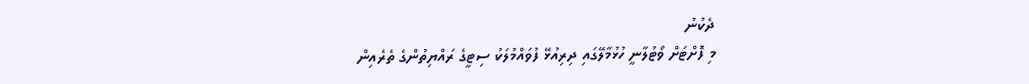ދެކުނު
މި ފޮށްޓަށް ވޯޓުލާނީ ހުޅުމާލޭގައި ދިރިއުޅޭ ފުވައްމުލަކު ސިޓީގެ ރައްޔިތުންގެ ތެރެއިން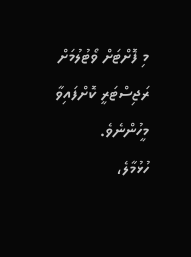މި ފޮށްޓަށް ވޯޓުލުމަށް ރަޖިސްޓަރީ ކޮށްފައިވާ މީހުންނެވެ.
ހުޅުމާލެ،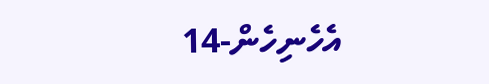އެހެނިހެން-14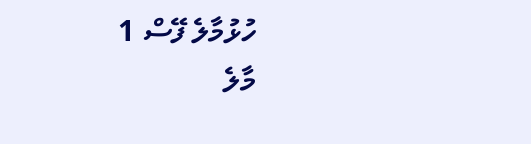ހުޅުމާލެ ފޭސް 1
މާލެ